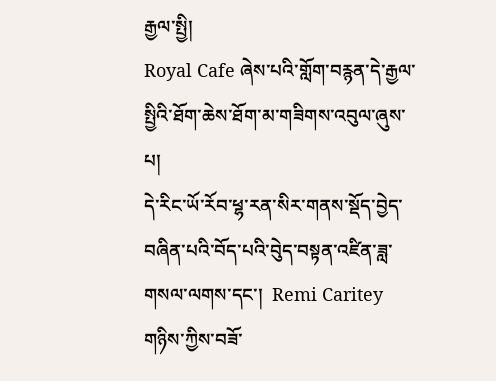རྒྱལ་སྤྱི།
Royal Cafe ཞེས་པའི་གློག་བརྙན་དེ་རྒྱལ་སྤྱིའི་ཐོག་ཆེས་ཐོག་མ་གཟིགས་འབུལ་ཞུས་པ།
དེ་རིང་ཡོ་རོབ་ཕྷ་རན་སིར་གནས་སྡོད་བྱེད་བཞིན་པའི་བོད་པའི་བེུད་བསྟན་འཛིན་ཟླ་གསལ་ལགས་དང་།  Remi Caritey གཉིས་ཀྱིས་བཟོ་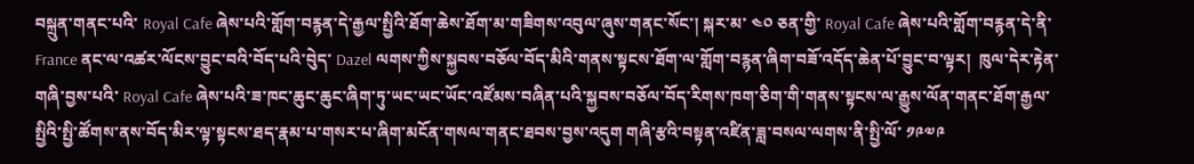བསྐྲུན་གནང་པའི་ Royal Cafe ཞེས་པའི་གློག་བརྙན་དེ་རྒྱལ་སྤྱིའི་ཐོག་ཆེས་ཐོག་མ་གཟིགས་འབུལ་ཞུས་གནང་སོང་། སྐར་མ་ ༤༠ ཅན་གྱི་ Royal Cafe ཞེས་པའི་གློག་བརྙན་དེ་ནི་ France ནང་ལ་འཚར་ལོངས་བྱུང་བའི་བོད་པའི་བེུད་ Dazel ལགས་ཀྱིས་སྐྱབས་བཅོལ་བོད་མིའི་གནས་སྟངས་ཐོག་ལ་གློག་བརྙན་ཞིག་བཟོ་འདོད་ཆེན་པོ་བྱུང་བ་ལྟར།  ཁུལ་དེར་རྟེན་གཞི་བྱས་པའི་ Royal Cafe ཞེས་པའི་ཟ་ཁང་ཆུང་ཆུང་ཞིག་ཏུ་ཡང་ཡང་ཡོང་འཛོམས་བཞིན་པའི་སྐྱབས་བཅོལ་བོད་རིགས་ཁག་ཅིག་གི་གནས་སྟངས་ལ་རྒྱུས་ལོན་གནང་ཐོག་རྒྱལ་སྤྱིའི་སྤྱི་ཚོགས་ནས་བོད་མིར་ལྟ་སྟངས་ཐད་རྣམ་པ་གསར་པ་ཞིག་མངོན་གསལ་གནང་ཐབས་བྱས་འདུག གཞི་རྩའི་བསྟན་འཛིན་ཟླ་བསལ་ལགས་ནི་སྤྱི་ལོ་ ༡༩༧༩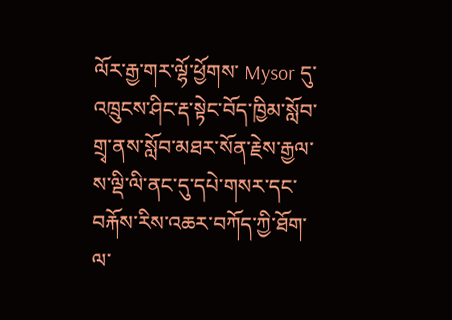ལོར་རྒྱ་གར་ལྷོ་ཕྱོགས་ Mysor དུ་འཁྲུངས་ཤིང་རྡ་སྟེང་བོད་ཁྱིམ་སློབ་གྲྭ་ནས་སློབ་མཐར་སོན་རྗེས་རྒྱལ་ས་ལྡི་ལི་ནང་དུ་དཔེ་གསར་དང་བརྐོས་རིས་འཆར་བཀོད་ཀྱི་ཐོག་ལ་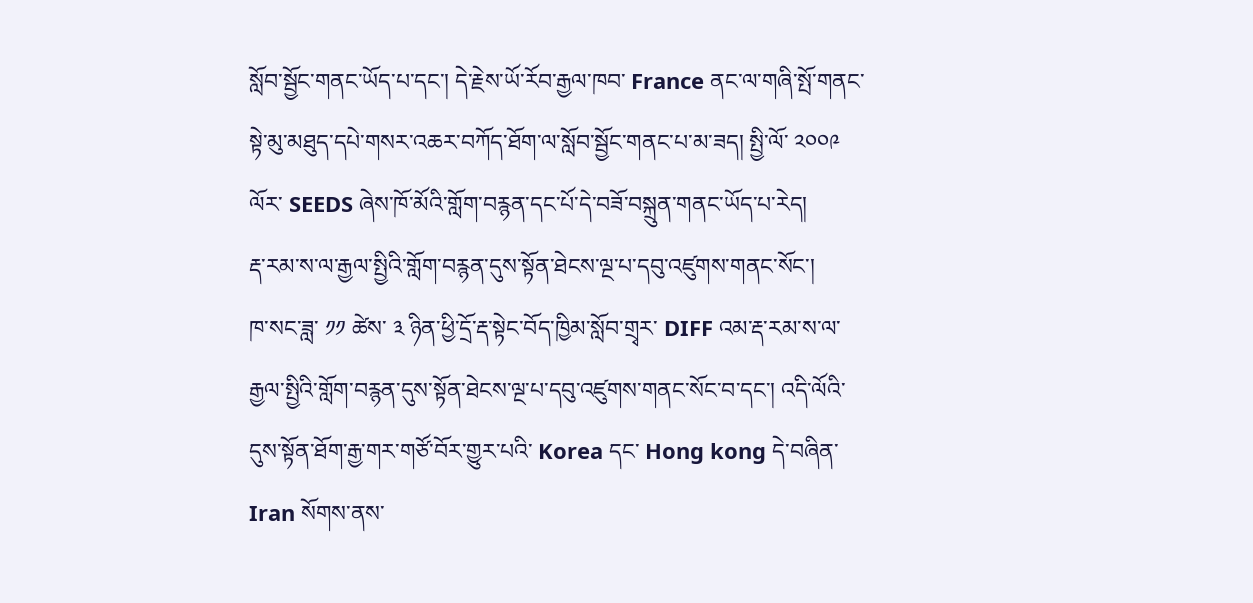སློབ་སྦྱོང་གནང་ཡོད་པ་དང་། དེ་རྗེས་ཡོ་རོབ་རྒྱལ་ཁབ་ France ནང་ལ་གཞི་སྤོ་གནང་སྟེ་མུ་མཐུད་དཔེ་གསར་འཆར་བཀོད་ཐོག་ལ་སློབ་སྦྱོང་གནང་པ་མ་ཟད། སྤྱི་ལོ་ ༢༠༠༩ ལོར་ SEEDS ཞེས་ཁོ་མོའི་གློག་བརྙན་དང་པོ་དེ་བཟོ་བསྐྲུན་གནང་ཡོད་པ་རེད།
རྡ་རམ་ས་ལ་རྒྱལ་སྤྱིའི་གློག་བརྙན་དུས་སྟོན་ཐེངས་ལྔ་པ་དབུ་འཛུགས་གནང་སོང་།
ཁ་སང་ཟླ་ ༡༡ ཚེས་ ༣ ཉིན་ཕྱི་དྲོ་རྡ་སྟེང་བོད་ཁྱིམ་སློབ་གྲྭར་ DIFF འམ་རྡ་རམ་ས་ལ་རྒྱལ་སྤྱིའི་གློག་བརྙན་དུས་སྟོན་ཐེངས་ལྔ་པ་དབུ་འཛུགས་གནང་སོང་བ་དང་། འདི་ལོའི་དུས་སྟོན་ཐོག་རྒྱ་གར་གཙོ་བོར་གྱུར་པའི་ Korea དང་ Hong kong དེ་བཞིན་ Iran སོགས་ནས་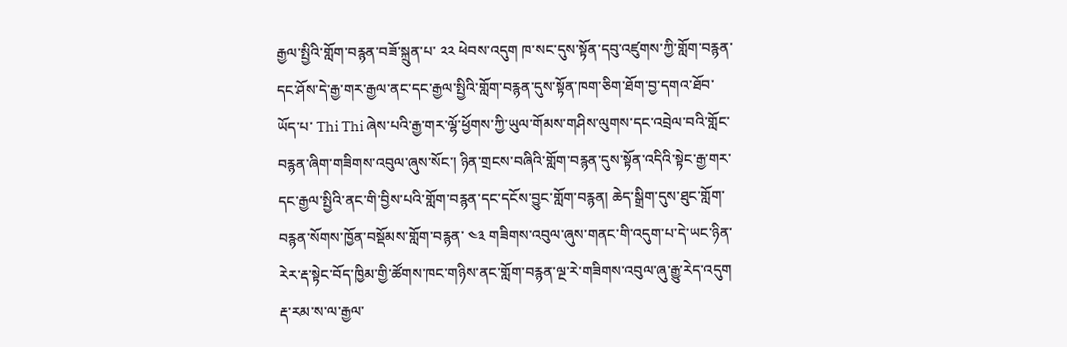རྒྱལ་སྤྱིའི་གློག་བརྙན་བཟོ་སྐྲུན་པ་ ༢༢ ཕེབས་འདུག ཁ་སང་དུས་སྟོན་དབུ་འཛུགས་ཀྱི་གློག་བརྙན་དང་ཤོས་དེ་རྒྱ་གར་རྒྱལ་ནང་དང་རྒྱལ་སྤྱིའི་གློག་བརྙན་དུས་སྟོན་ཁག་ཅིག་ཐོག་བྱ་དགའ་ཐོབ་ཡོད་པ་ Thi Thi ཞེས་པའི་རྒྱ་གར་ལྷོ་ཕྱོགས་ཀྱི་ཡུལ་གོམས་གཤིས་ལུགས་དང་འབྲེལ་བའི་གློང་བརྙན་ཞིག་གཟིགས་འབུལ་ཞུས་སོང་། ཉིན་གྲངས་བཞིའི་གློག་བརྙན་དུས་སྟོན་འདིའི་སྟེང་རྒྱ་གར་དང་རྒྱལ་སྤྱིའི་ནང་གི་བྱིས་པའི་གློག་བརྙན་དང་དངོས་བྱུང་གློག་བརྙན། ཆེད་སྒྲིག་དུས་ཐུང་གློག་བརྙན་སོགས་ཁྱོན་བསྡོམས་གློག་བརྙན་ ༤༣ གཟིགས་འབུལ་ཞུས་གནང་གི་འདུག་པ་དེ་ཡང་ཉིན་རེར་རྡ་སྟེང་བོད་ཁྱིམ་གྱི་ཚོགས་ཁང་གཉིས་ནང་གློག་བརྙན་ལྔ་རེ་གཟིགས་འབུལ་ཞུ་རྒྱུ་རེད་འདུག རྡ་རམ་ས་ལ་རྒྱལ་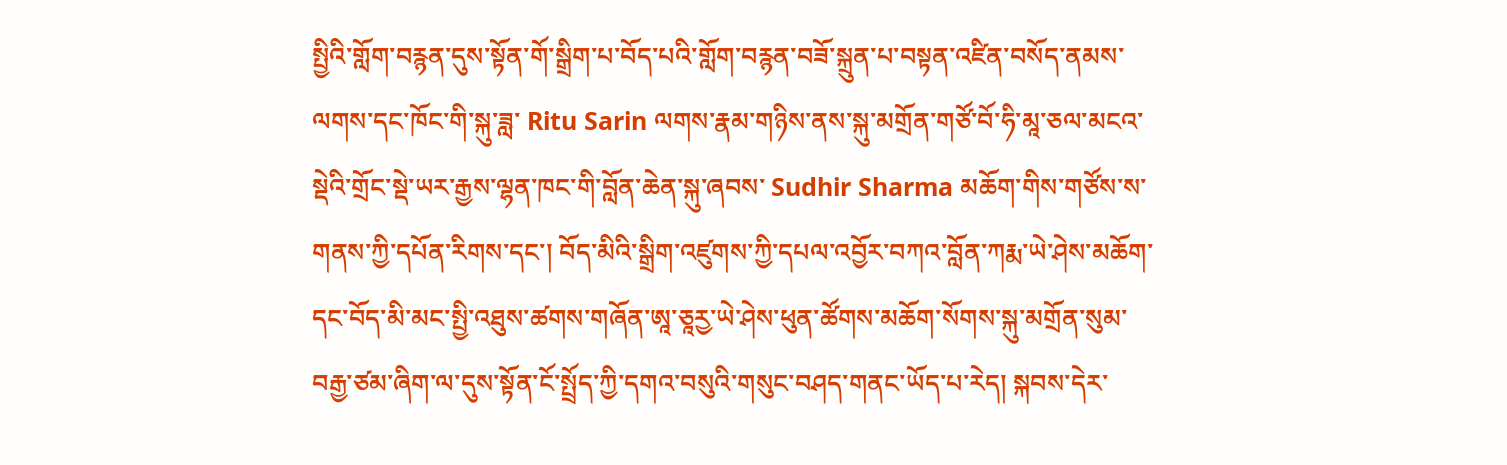སྤྱིའི་གློག་བརྙན་དུས་སྟོན་གོ་སྒྲིག་པ་བོད་པའི་གློག་བརྙན་བཟོ་སྐྲུན་པ་བསྟན་འཛིན་བསོད་ནམས་ལགས་དང་ཁོང་གི་སྐུ་ཟླ་ Ritu Sarin ལགས་རྣམ་གཉིས་ནས་སྐུ་མགྲོན་གཙོ་བོ་ཧི་མཱ་ཅལ་མངའ་སྡེའི་གྲོང་སྡེ་ཡར་རྒྱས་ལྷན་ཁང་གི་བློན་ཆེན་སྐུ་ཞབས་ Sudhir Sharma མཆོག་གིས་གཙོས་ས་གནས་ཀྱི་དཔོན་རིགས་དང་། བོད་མིའི་སྒྲིག་འཛུགས་ཀྱི་དཔལ་འབྱོར་བཀའ་བློན་ཀརྨ་ཡེ་ཤེས་མཆོག་དང་བོད་མི་མང་སྤྱི་འཐུས་ཚགས་གཞོན་ཨཱ་ཅཱརྱ་ཡེ་ཤེས་ཕུན་ཚོགས་མཆོག་སོགས་སྐུ་མགྲོན་སུམ་བརྒྱ་ཙམ་ཞིག་ལ་དུས་སྟོན་ངོ་སྤྲོད་ཀྱི་དགའ་བསུའི་གསུང་བཤད་གནང་ཡོད་པ་རེད། སྐབས་དེར་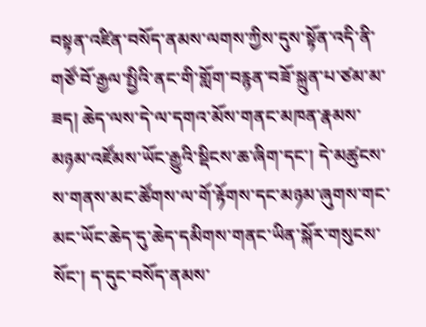བསྟན་འཛིན་བསོད་ནམས་ལགས་ཀྱིས་དུས་སྟོན་འདི་ནི་གཙོ་བོ་རྒྱལ་སྤྱིའི་ནང་གི་གློག་བརྙན་བཟོ་སྐྲུན་པ་ཙམ་མ་ཟད། ཆེད་ལས་དེ་ལ་དགའ་མོས་གནང་མཁན་རྣམས་མཉམ་འཛོམས་ཡོང་རྒྱུའི་སྡིངས་ཆ་ཞིག་དང་། དེ་མཚུངས་ས་གནས་མང་ཚོགས་ལ་གོ་རྟོགས་དང་མཉམ་ཞུགས་གང་མང་ཡོང་ཆེད་དུ་ཆེད་དམིགས་གནང་ཡིན་སྐོར་གསུངས་སོང་། ད་དུང་བསོད་ནམས་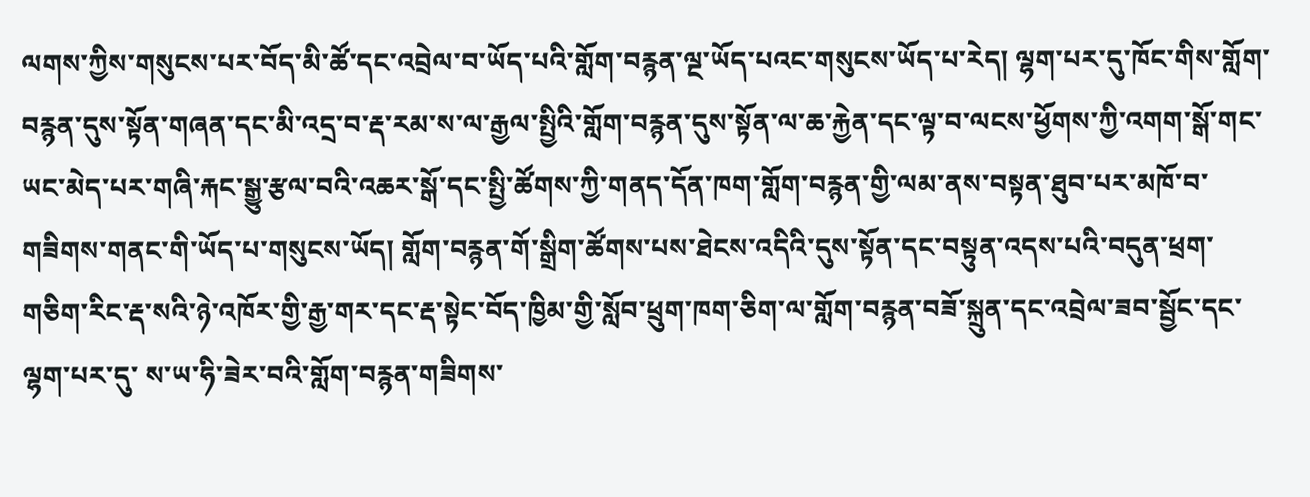ལགས་ཀྱིས་གསུངས་པར་བོད་མི་ཚོ་དང་འབྲེལ་བ་ཡོད་པའི་གློག་བརྙན་ལྔ་ཡོད་པའང་གསུངས་ཡོད་པ་རེད། ལྷག་པར་དུ་ཁོང་གིས་གློག་བརྙན་དུས་སྟོན་གཞན་དང་མི་འདྲ་བ་རྡ་རམ་ས་ལ་རྒྱལ་སྤྱིའི་གློག་བརྙན་དུས་སྟོན་ལ་ཆ་རྐྱེན་དང་ལྟ་བ་ལངས་ཕྱོགས་ཀྱི་འགག་སྒོ་གང་ཡང་མེད་པར་གཞི་རྐང་སྒྱུ་རྩལ་བའི་འཆར་སྒོ་དང་སྤྱི་ཚོགས་ཀྱི་གནད་དོན་ཁག་གློག་བརྙན་གྱི་ལམ་ནས་བསྟན་ཐུབ་པར་མཁོ་བ་གཟིགས་གནང་གི་ཡོད་པ་གསུངས་ཡོད། གློག་བརྙན་གོ་སྒྲིག་ཚོགས་པས་ཐེངས་འདིའི་དུས་སྟོན་དང་བསྟུན་འདས་པའི་བདུན་ཕྲག་གཅིག་རིང་རྡ་སའི་ཉེ་འཁོར་གྱི་རྒྱ་གར་དང་རྡ་སྟེང་བོད་ཁྱིམ་གྱི་སློབ་ཕྲུག་ཁག་ཅིག་ལ་གློག་བརྙན་བཟོ་སྐྲུན་དང་འབྲེལ་ཟབ་སྦྱོང་དང་ལྷག་པར་དུ་ ས་ཡ་ཧི་ཟེར་བའི་གློག་བརྙན་གཟིགས་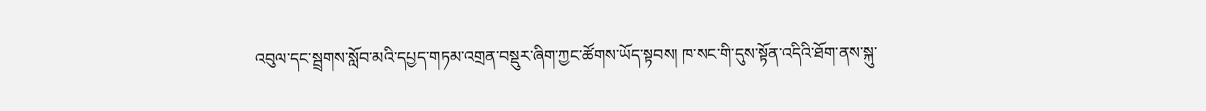འབུལ་དང་སྦྲགས་སློབ་མའི་དཔྱད་གཏམ་འགྲན་བསྡུར་ཞིག་ཀྱང་ཚོགས་ཡོད་སྟབས། ཁ་སང་གི་དུས་སྟོན་འདིའི་ཐོག་ནས་སྐུ་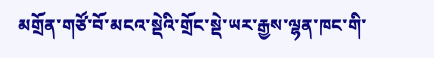མགྲོན་གཙོ་བོ་མངའ་སྡེའི་གྲོང་སྡེ་ཡར་རྒྱས་ལྷན་ཁང་གི་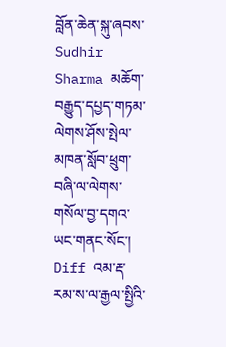བློན་ཆེན་སྐུ་ཞབས་ Sudhir Sharma མཆོག་བརྒྱུད་དཔྱད་གཏམ་ལེགས་ཤོས་སྤེལ་མཁན་སློབ་ཕྲུག་བཞི་ལ་ལེགས་གསོལ་བྱ་དགའ་ཡང་གནང་སོང་། Diff འམ་རྡ་རམ་ས་ལ་རྒྱལ་སྤྱིའི་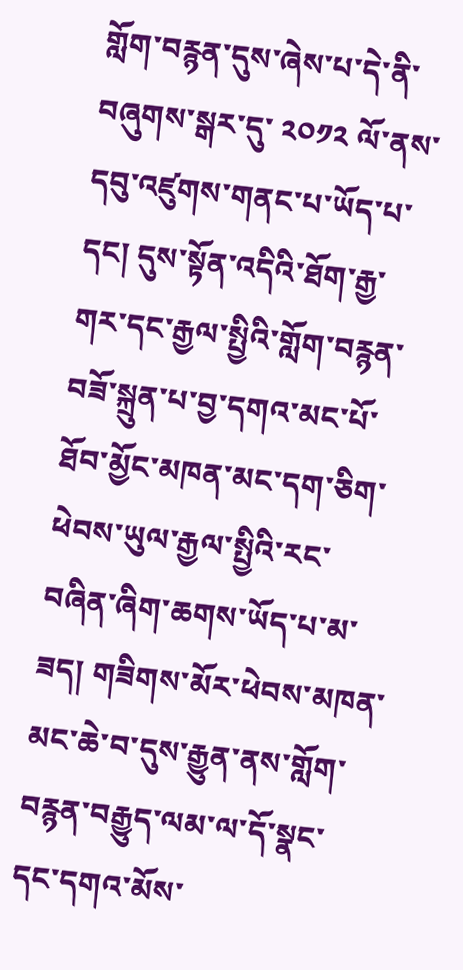གློག་བརྙན་དུས་ཞེས་པ་དེ་ནི་བཞུགས་སྒར་དུ་ ༢༠༡༢ ལོ་ནས་དབུ་འཛུགས་གནང་པ་ཡོད་པ་དང། དུས་སྟོན་འདིའི་ཐོག་རྒྱ་གར་དང་རྒྱལ་སྤྱིའི་གློག་བརྙན་བཟོ་སྐྲུན་པ་བྱ་དགའ་མང་པོ་ཐོབ་མྱོང་མཁན་མང་དག་ཅིག་ཕེབས་ཡུལ་རྒྱལ་སྤྱིའི་རང་བཞིན་ཞིག་ཆགས་ཡོད་པ་མ་ཟད། གཟིགས་མོར་ཕེབས་མཁན་མང་ཆེ་བ་དུས་རྒྱུན་ནས་གློག་བརྙན་བརྒྱུད་ལམ་ལ་དོ་སྣང་དང་དགའ་མོས་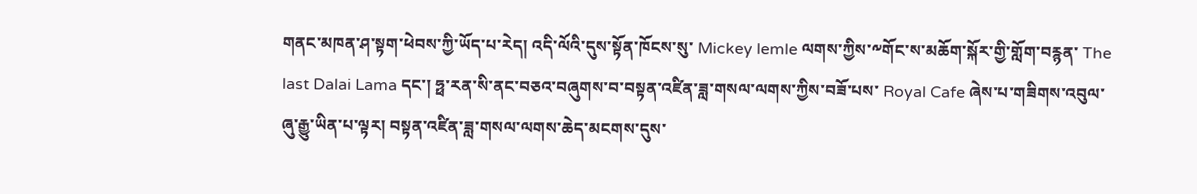གནང་མཁན་ཤ་སྟག་ཕེབས་ཀྱི་ཡོད་པ་རེད། འདི་ལོའི་དུས་སྟོན་ཁོངས་སུ་ Mickey lemle ལགས་ཀྱིས་༸གོང་ས་མཆོག་སྐོར་གྱི་གློག་བརྙན་ The last Dalai Lama དང་། ཧྥ་རན་སི་ནང་བཅའ་བཞུགས་བ་བསྟན་འཛིན་ཟླ་གསལ་ལགས་ཀྱིས་བཟོ་པས་ Royal Cafe ཞེས་པ་གཟིགས་འབུལ་ཞུ་རྒྱུ་ཡིན་པ་ལྟར། བསྟན་འཛིན་ཟླ་གསལ་ལགས་ཆེད་མངགས་དུས་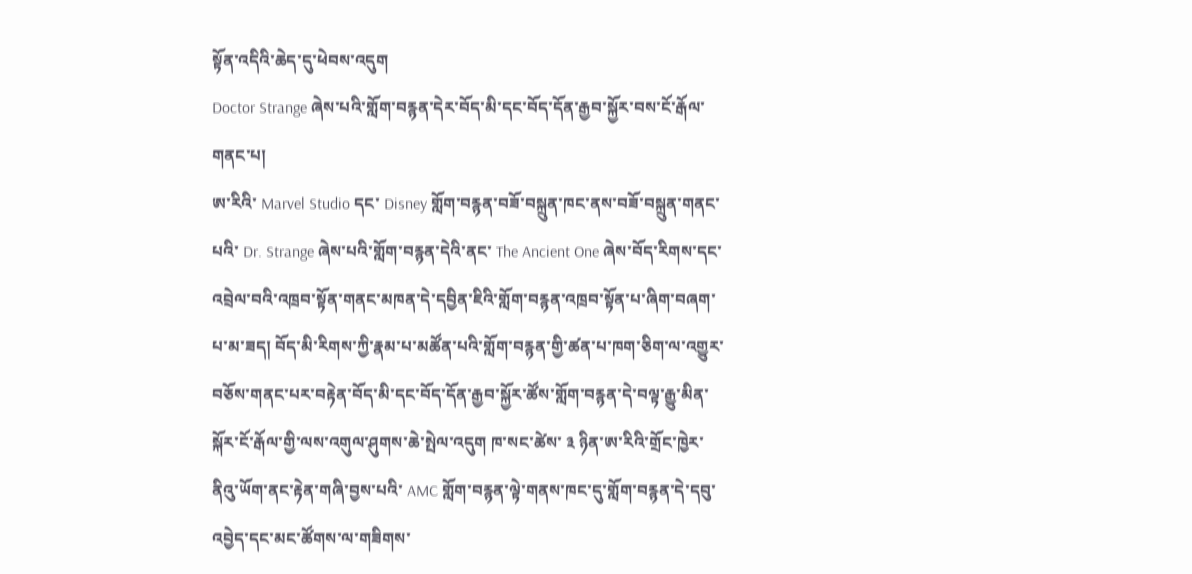སྟོན་འདིའི་ཆེད་དུ་ཕེབས་འདུག
Doctor Strange ཞེས་པའི་གློག་བརྙན་དེར་བོད་མི་དང་བོད་དོན་རྒྱབ་སྐྱོར་བས་ངོ་རྒོལ་གནང་པ།
ཨ་རིའི་ Marvel Studio དང་ Disney གློག་བརྙན་བཟོ་བསྐྲུན་ཁང་ནས་བཟོ་བསྐྲུན་གནང་པའི་ Dr. Strange ཞེས་པའི་གློག་བརྙན་དེའི་ནང་ The Ancient One ཞེས་བོད་རིགས་དང་འབྲེལ་བའི་འཁྲབ་སྟོན་གནང་མཁན་དེ་དབྱིན་ཇིའི་གློག་བརྙན་འཁྲབ་སྟོན་པ་ཞིག་བཞག་པ་མ་ཟད། བོད་མི་རིགས་ཀྱི་རྣམ་པ་མཚོན་པའི་གློག་བརྙན་གྱི་ཚན་པ་ཁག་ཅིག་ལ་འགྱུར་བཅོས་གནང་པར་བརྟེན་བོད་མི་དང་བོད་དོན་རྒྱབ་སྐྱོར་ཚོས་གློག་བརྙན་དེ་བལྟ་རྒྱུ་མིན་སྐོར་ངོ་རྒོལ་གྱི་ལས་འགུལ་ཤུགས་ཆེ་སྤེལ་འདུག ཁ་སང་ཚེས་ ༣ ཉིན་ཨ་རིའི་གྲོང་ཁྱེར་ནིའུ་ཡོག་ནང་རྟེན་གཞི་བྱས་པའི་ AMC གློག་བརྙན་ལྟེ་གནས་ཁང་དུ་གློག་བརྙན་དེ་དབུ་འབྱེད་དང་མང་ཚོགས་ལ་གཟིགས་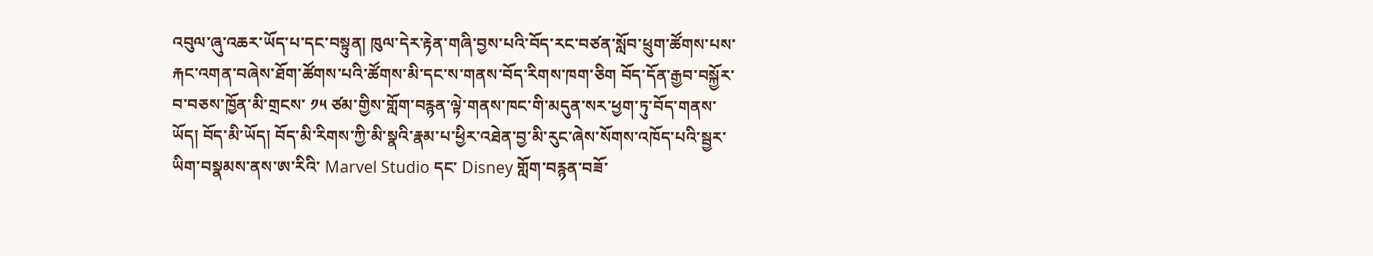འབུལ་ཞུ་འཆར་ཡོད་པ་དང་བསྟུན། ཁུལ་དེར་རྟེན་གཞི་བྱས་པའི་བོད་རང་བཙན་སློབ་ཕྲུག་ཚོགས་པས་རྐང་འགན་བཞེས་ཐོག་ཚོགས་པའི་ཚོགས་མི་དང་ས་གནས་བོད་རིགས་ཁག་ཅིག བོད་དོན་རྒྱབ་བསྐྱོར་བ་བཅས་ཁྱོན་མི་གྲངས་ ༡༥ ཙམ་གྱིས་གློག་བརྙན་ལྟེ་གནས་ཁང་གི་མདུན་སར་ཕྱག་ཏུ་བོད་གནས་ཡོད། བོད་མི་ཡོད། བོད་མི་རིགས་ཀྱི་མི་སྣའི་རྣམ་པ་ཕྱིར་འཐེན་བྱ་མི་རུང་ཞེས་སོགས་འཁོད་པའི་སྦྱར་ཡིག་བསྣམས་ནས་ཨ་རིའི་ Marvel Studio དང་ Disney གློག་བརྙན་བཟོ་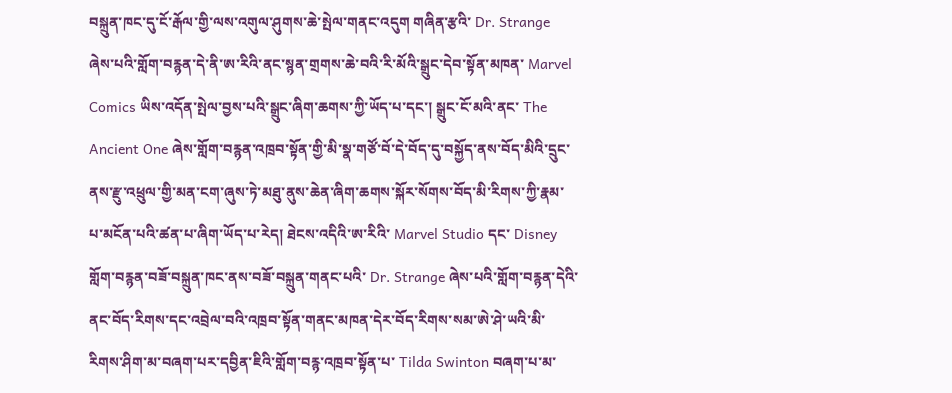བསྐྲུན་ཁང་དུ་ངོ་རྒོལ་གྱི་ལས་འགུལ་ཤུགས་ཆེ་སྤེལ་གནང་འདུག གཞིན་རྩའི་ Dr. Strange ཞེས་པའི་གློག་བརྙན་དེ་ནི་ཨ་རིའི་ནང་སྙན་གྲགས་ཆེ་བའི་རི་མོའི་སྒྲུང་དེབ་སྟོན་མཁན་ Marvel Comics ཡིས་འདོན་སྤེལ་བྱས་པའི་སྒྲུང་ཞིག་ཆགས་ཀྱི་ཡོད་པ་དང་། སྒྲུང་ངོ་མའི་ནང་ The Ancient One ཞེས་གློག་བརྙན་འཁྲབ་སྟོན་གྱི་མི་སྣ་གཙོ་བོ་དེ་བོད་དུ་བསྐྱོད་ནས་བོད་མིའི་དྲུང་ནས་རྫུ་འཕྲུལ་གྱི་མན་ངག་ཞུས་ཏེ་མཐུ་ནུས་ཆེན་ཞིག་ཆགས་སྐོར་སོགས་བོད་མི་རིགས་ཀྱི་རྣམ་པ་མངོན་པའི་ཚན་པ་ཞིག་ཡོད་པ་རེད། ཐེངས་འདིའི་ཨ་རིའི་ Marvel Studio དང་ Disney གློག་བརྙན་བཟོ་བསྐྲུན་ཁང་ནས་བཟོ་བསྐྲུན་གནང་པའི་ Dr. Strange ཞེས་པའི་གློག་བརྙན་དེའི་ནང་བོད་རིགས་དང་འབྲེལ་བའི་འཁྲབ་སྟོན་གནང་མཁན་དེར་བོད་རིགས་སམ་ཨེ་ཤེ་ཡའི་མི་རིགས་ཤིག་མ་བཞག་པར་དབྱིན་ཇིའི་གློག་བརྙ་འཁྲབ་སྟོན་པ་ Tilda Swinton བཞག་པ་མ་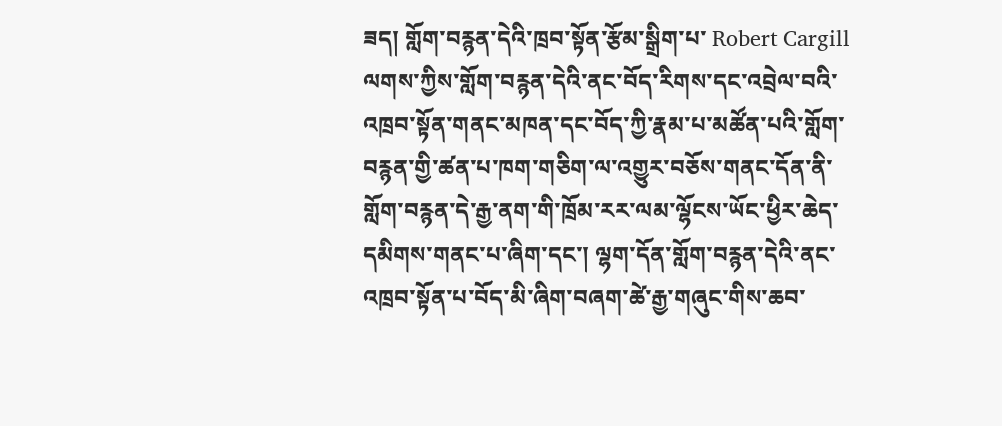ཟད། གློག་བརྙན་དེའི་ཁྲབ་སྟོན་རྩོམ་སྒྲིག་པ་ Robert Cargill ལགས་ཀྱིས་གློག་བརྙན་དེའི་ནང་བོད་རིགས་དང་འབྲེལ་བའི་འཁྲབ་སྟོན་གནང་མཁན་དང་བོད་ཀྱི་རྣམ་པ་མཚོན་པའི་གློག་བརྙན་གྱི་ཚན་པ་ཁག་གཅིག་ལ་འགྱུར་བཅོས་གནང་དོན་ནི་གློག་བརྙན་དེ་རྒྱ་ནག་གི་ཁྲོམ་རར་ལམ་ལྷོངས་ཡོང་ཕྱིར་ཆེད་དམིགས་གནང་པ་ཞིག་དང་། ལྷག་དོན་གློག་བརྙན་དེའི་ནང་འཁྲབ་སྟོན་པ་བོད་མི་ཞིག་བཞག་ཚེ་རྒྱ་གཞུང་གིས་ཆབ་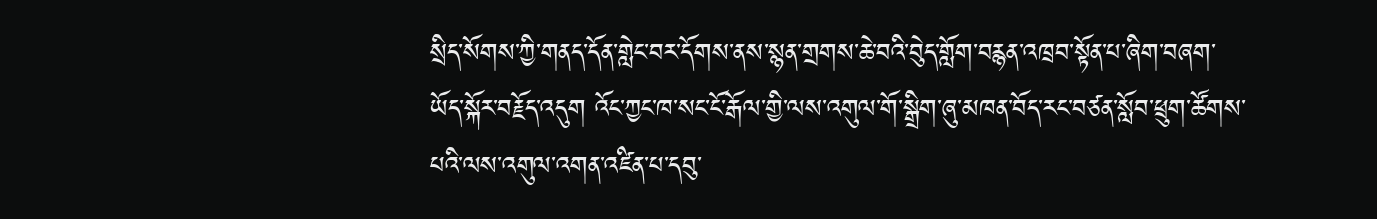སྲིད་སོགས་ཀྱི་གནད་དོན་གླེང་བར་དོགས་ནས་སྙན་གྲགས་ཆེ་བའི་བེུད་གློག་བརྙན་འཁྲབ་སྟོན་པ་ཞིག་བཞག་ཡོད་སྐོར་བརྗོད་འདུག འོང་ཀྱང་ཁ་སང་ངོ་རྒོལ་གྱི་ལས་འགུལ་གོ་སྒྲིག་ཞུ་མཁན་བོད་རང་བཙན་སློབ་ཕྲུག་ཚོགས་པའི་ལས་འགུལ་འགན་འཛིན་པ་དབུ་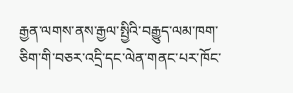རྒྱན་ལགས་ནས་རྒྱལ་སྤྱིའི་བརྒྱུད་ལམ་ཁག་ཅིག་གི་བཅར་འདྲི་དང་ལེན་གནང་པར་ཁོང་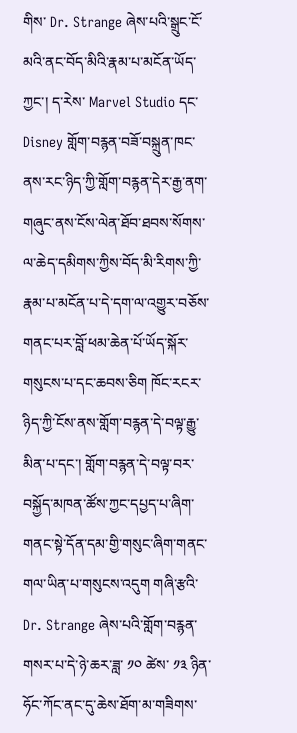གིས་ Dr. Strange ཞེས་པའི་སྒྲུང་ངོ་མའི་ནང་བོད་མིའི་རྣམ་པ་མངོན་ཡོད་ཀྱང་། ད་རེས་ Marvel Studio དང་ Disney གློག་བརྙན་བཟོ་བསྐྲུན་ཁང་ནས་རང་ཉིད་ཀྱི་གློག་བརྙན་དེར་རྒྱ་ནག་གཞུང་ནས་ངོས་ལེན་ཐོབ་ཐབས་སོགས་ལ་ཆེད་དམིགས་ཀྱིས་བོད་མི་རིགས་ཀྱི་རྣམ་པ་མངོན་པ་དེ་དག་ལ་འགྱུར་བཅོས་གནང་པར་བློ་ཕམ་ཆེན་པོ་ཡོད་སྐོར་གསུངས་པ་དང་ཆབས་ཅིག ཁོང་རངར་ཉིད་ཀྱི་ངོས་ནས་གློག་བརྙན་དེ་བལྟ་རྒྱུ་མིན་པ་དང་། གློག་བརྙན་དེ་བལྟ་བར་བསྐྱོད་མཁན་ཚོས་ཀྱང་དཔྱད་པ་ཞིག་གནང་སྟེ་དོན་དམ་གྱི་གསུང་ཞིག་གནང་གལ་ཡིན་པ་གསུངས་འདུག གཞི་རྩའི་ Dr. Strange ཞེས་པའི་གློག་བརྙན་གསར་པ་དེ་ཉེ་ཆར་ཟླ་ ༡༠ ཚེས་ ༡༣ ཉིན་ཧོང་ཀོང་ནང་དུ་ཆེས་ཐོག་མ་གཟིགས་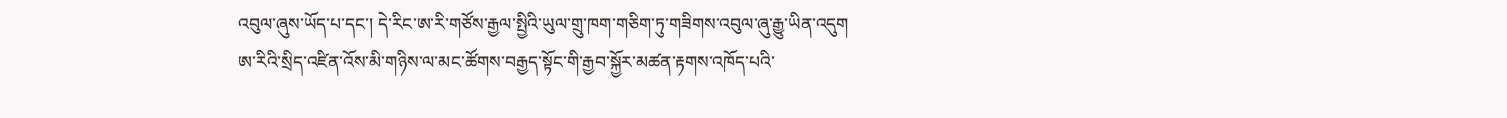འབུལ་ཞུས་ཡོད་པ་དང་། དེ་རིང་ཨ་རི་གཙོས་རྒྱལ་སྤྱིའི་ཡུལ་གྲུ་ཁག་གཅིག་ཏུ་གཟིགས་འབུལ་ཞུ་རྒྱུ་ཡིན་འདུག
ཨ་རིའི་སྲིད་འཛིན་འོས་མི་གཉིས་ལ་མང་ཚོགས་བརྒྱད་སྟོང་གི་རྒྱབ་སྐྱོར་མཚན་རྟགས་འཁོད་པའི་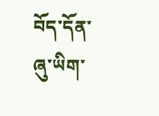བོད་དོན་ཞུ་ཡིག་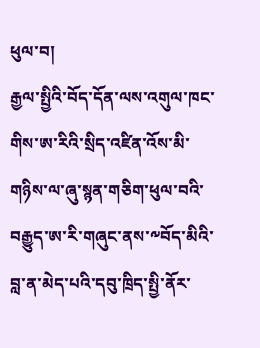ཕུལ་བ།
རྒྱལ་སྤྱིའི་བོད་དོན་ལས་འགུལ་ཁང་གིས་ཨ་རིའི་སྲིད་འཛིན་འོས་མི་གཉིས་ལ་ཞུ་སྙན་གཅིག་ཕུལ་བའི་བརྒྱུད་ཨ་རི་གཞུང་ནས་༸བོད་མིའི་བླ་ན་མེད་པའི་དབུ་ཁྲིད་སྤྱི་ནོར་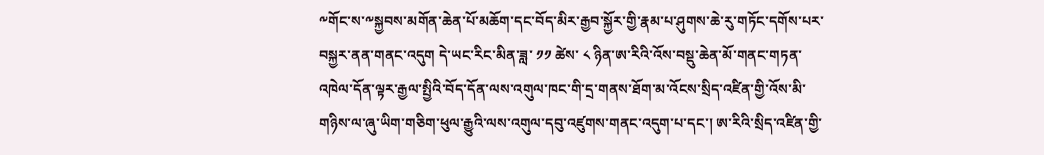༸གོང་ས་༸སྐྱབས་མགོན་ཆེན་པོ་མཆོག་དང་བོད་མིར་རྒྱབ་སྐྱོར་གྱི་རྣམ་པ་ཤུགས་ཆེ་རུ་གཏོང་དགོས་པར་བསྐྱར་ནན་གནང་འདུག དེ་ཡང་རིང་མིན་ཟླ་ ༡༡ ཚེས་ ༨ ཉིན་ཨ་རིའི་འོས་བསྡུ་ཆེན་མོ་གནང་གཏན་འཁེལ་དོན་ལྟར་རྒྱལ་སྤྱིའི་བོད་དོན་ལས་འགུལ་ཁང་གི་དྲ་གནས་ཐོག་མ་འོངས་སྲིད་འཛིན་གྱི་འོས་མི་གཉིས་ལ་ཞུ་ཡིག་གཅིག་ཕུལ་རྒྱུའི་ལས་འགུལ་དབུ་འཛུགས་གནང་འདུག་པ་དང་། ཨ་རིའི་སྲིད་འཛིན་གྱི་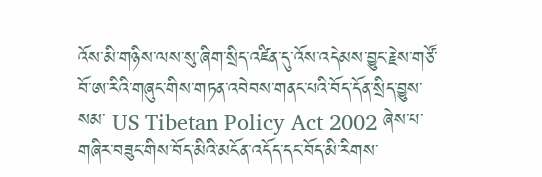འོས་མི་གཉིས་ལས་སུ་ཞིག་སྲིད་འཛིན་དུ་འོས་འདེམས་བྱུང་རྗེས་གཙོ་བོ་ཨ་རིའི་གཞུང་གིས་གཏན་འབེབས་གནང་པའི་བོད་དོན་སྲིད་བྱུས་སམ་ US Tibetan Policy Act 2002 ཞེས་པ་གཞིར་བཟུང་གིས་བོད་མིའི་མངོན་འདོད་དང་བོད་མི་རིགས་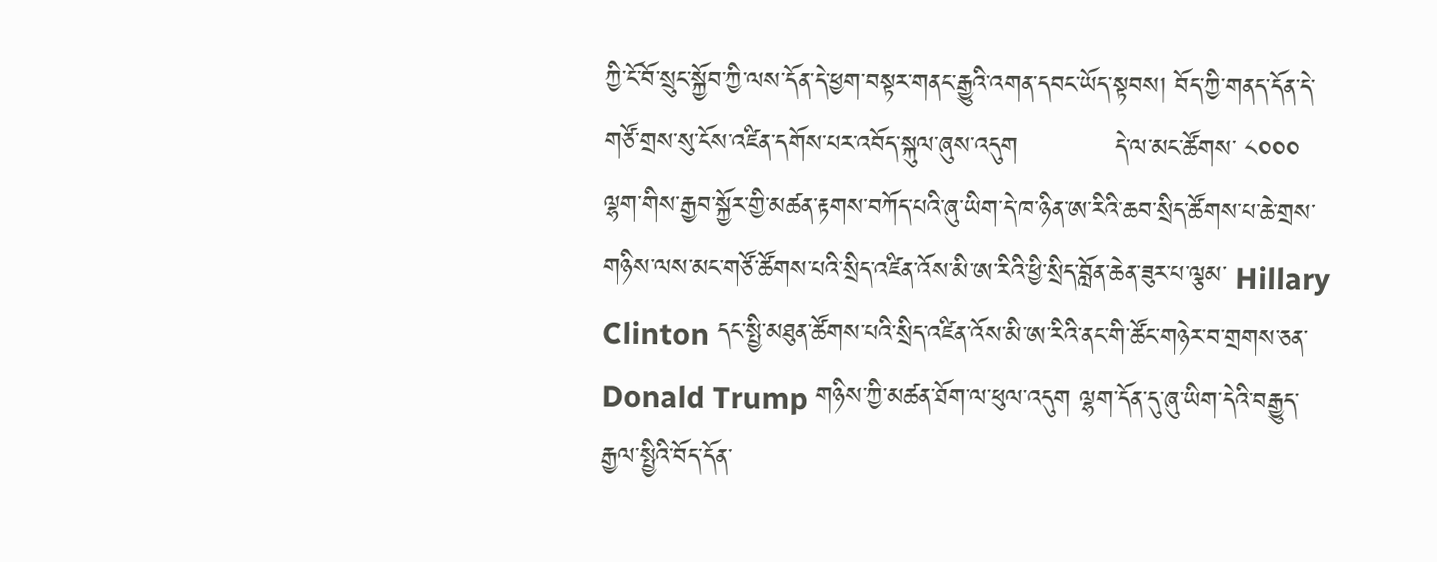ཀྱི་ངོ་བོ་སྲུང་སྐྱོབ་ཀྱི་ལས་དོན་དེ་ཕྱག་བསྟར་གནང་རྒྱུའི་འགན་དབང་ཡོད་སྟབས། བོད་ཀྱི་གནད་དོན་དེ་གཙོ་གྲས་སུ་ངོས་འཛིན་དགོས་པར་འབོད་སྐུལ་ཞུས་འདུག           དེ་ལ་མང་ཚོགས་ ༨༠༠༠ ལྷག་གིས་རྒྱབ་སྐྱོར་གྱི་མཚན་རྟགས་བཀོད་པའི་ཞུ་ཡིག་དེ་ཁ་ཉིན་ཨ་རིའི་ཆབ་སྲིད་ཚོགས་པ་ཆེ་གྲས་གཉིས་ལས་མང་གཙོ་ཚོགས་པའི་སྲིད་འཛིན་འོས་མི་ཨ་རིའི་ཕྱི་སྲིད་བློན་ཆེན་ཟུར་པ་ལྕམ་ Hillary Clinton དང་སྤྱི་མཐུན་ཚོགས་པའི་སྲིད་འཛིན་འོས་མི་ཨ་རིའི་ནང་གི་ཚོང་གཉེར་བ་གྲགས་ཅན་ Donald Trump གཉིས་ཀྱི་མཚན་ཐོག་ལ་ཕུལ་འདུག ལྷག་དོན་དུ་ཞུ་ཡིག་དེའི་བརྒྱུད་རྒྱལ་སྤྱིའི་བོད་དོན་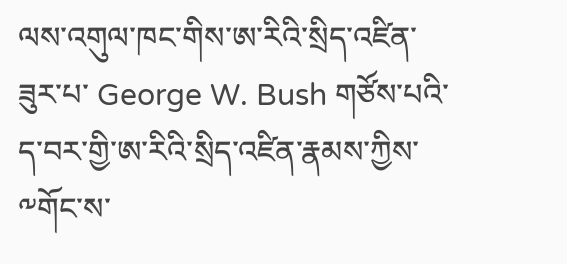ལས་འགུལ་ཁང་གིས་ཨ་རིའི་སྲིད་འཛིན་ཟུར་པ་ George W. Bush གཙོས་པའི་ད་བར་གྱི་ཨ་རིའི་སྲིད་འཛིན་རྣམས་ཀྱིས་༸གོང་ས་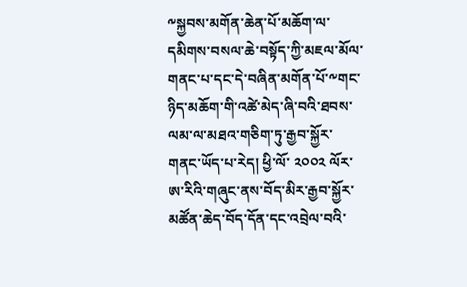༸སྐྱབས་མགོན་ཆེན་པོ་མཆོག་ལ་དམིགས་བསལ་ཆེ་བསྟོད་ཀྱི་མཇལ་མོལ་གནང་པ་དང་དེ་བཞིན་མགོན་པོ་༸གང་ཉིད་མཆོག་གི་འཚེ་མེད་ཞི་བའི་ཐབས་ལམ་ལ་མཐའ་གཅིག་ཏུ་རྒྱབ་སྐྱོར་གནང་ཡོད་པ་རེད། ཕྱི་ལོ་ ༢༠༠༢ ལོར་ཨ་རིའི་གཞུང་ནས་བོད་མིར་རྒྱབ་སྐྱོར་མཚོན་ཆེད་བོད་དོན་དང་འབྲེལ་བའི་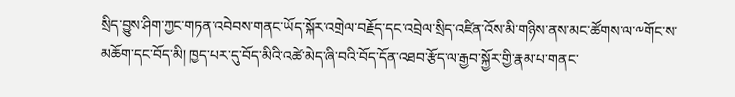སྲིད་བྱུས་ཤིག་ཀྱང་གཏན་འབེབས་གནང་ཡོད་སྐོར་འགྲེལ་བརྗོད་དང་འབྲེལ་སྲིད་འཛིན་འོས་མི་གཉིས་ནས་མང་ཚོགས་ལ་༸གོང་ས་མཆོག་དང་བོད་མི། ཁྱད་པར་དུ་བོད་མིའི་འཚེ་མེད་ཞི་བའི་བོད་དོན་འཐབ་རྩོད་ལ་རྒྱབ་སྐྱོར་གྱི་རྣམ་པ་གནང་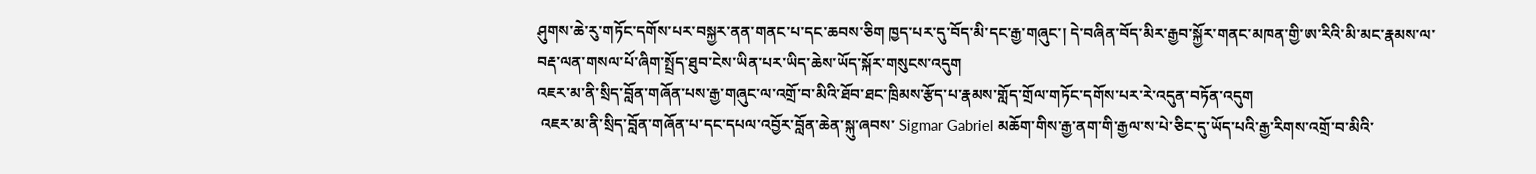ཤུགས་ཆེ་རུ་གཏོང་དགོས་པར་བསྐྱར་ནན་གནང་པ་དང་ཆབས་ཅིག ཁྱད་པར་དུ་བོད་མི་དང་རྒྱ་གཞུང་། དེ་བཞིན་བོད་མིར་རྒྱབ་སྐྱོར་གནང་མཁན་གྱི་ཨ་རིའི་མི་མང་རྣམས་ལ་བརྡ་ལན་གསལ་པོ་ཞིག་སྤྲོད་ཐུབ་ངེས་ཡིན་པར་ཡིད་ཆེས་ཡོད་སྐོར་གསུངས་འདུག
འཇར་མ་ནི་སྲིད་བློན་གཞོན་པས་རྒྱ་གཞུང་ལ་འགྲོ་བ་མིའི་ཐོབ་ཐང་ཁྲིམས་རྩོད་པ་རྣམས་གློད་གྲོལ་གཏོང་དགོས་པར་རེ་འདུན་བཏོན་འདུག
 འཇར་མ་ནི་སྲིད་བློན་གཞོན་པ་དང་དཔལ་འབྱོར་བློན་ཆེན་སྐུ་ཞབས་ Sigmar Gabriel མཆོག་གིས་རྒྱ་ནག་གི་རྒྱལ་ས་པེ་ཅིང་དུ་ཡོད་པའི་རྒྱ་རིགས་འགྲོ་བ་མིའི་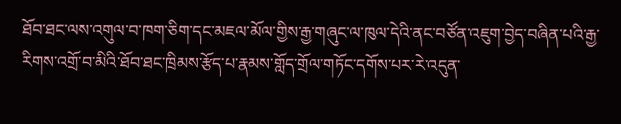ཐོབ་ཐང་ལས་འགུལ་བ་ཁག་ཅིག་དང་མཇལ་མོལ་གྱིས་རྒྱ་གཞུང་ལ་ཁུལ་དེའི་ནང་བཙོན་འཇུག་བྱེད་བཞིན་པའི་རྒྱ་རིགས་འགྲོ་བ་མིའི་ཐོབ་ཐང་ཁྲིམས་རྩོད་པ་རྣམས་གློད་གྲོལ་གཏོང་དགོས་པར་རེ་འདུན་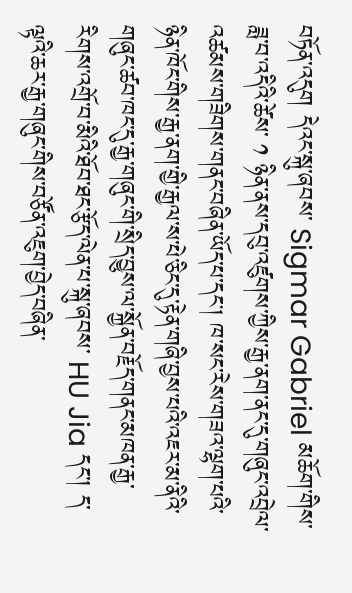བཏོན་འདུག དེའང་སྐུ་ཞབས་ Sigmar Gabriel མཆོག་གིས་ཟླ་བ་འདིའི་ཚེས་ ༡ ཉིན་ནས་དབུ་འཛུགས་ཀྱིས་རྒྱ་ནག་ནང་དུ་གཞུང་འབྲེལ་འཚམས་གཟིགས་གནང་བཞིན་ཡོད་པ་དང། ཁ་སང་རེས་གཟའ་ལྷག་པའི་ཉིན་ཁོང་གིས་རྒྱ་ནག་གྱི་རྒྱལ་ས་པེ་ཅིང་དུ་རྟེན་གཞི་བྱས་པའི་འཇར་མ་ནིའི་གཞུང་ཚབ་ཁང་དུ་རྒྱ་གཞུང་གི་སྲིད་བྱུས་ལ་སྐྱོན་བརྗོད་གནང་མཁན་རྒྱ་རིགས་འགྲོ་བ་མིའི་ཐོབ་ཐང་རྩོད་ལེན་པ་སྐུ་ཞབས་ HU Jia དང་། ད་ལྟའི་ཆར་རྒྱ་གཞུང་གིས་བཙོན་འཇུག་བྱེད་བཞིན་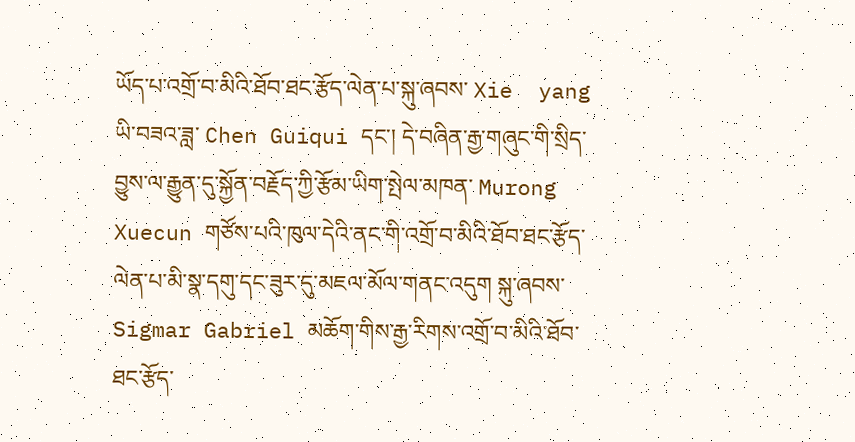ཡོད་པ་འགྲོ་བ་མིའི་ཐོབ་ཐང་རྩོད་ལེན་པ་སྐུ་ཞབས་ Xie  yang ཡི་བཟའ་ཟླ་ Chen Guiqui དང་། དེ་བཞིན་རྒྱ་གཞུང་གི་སྲིད་བྱུས་ལ་རྒྱུན་དུ་སྐྱོན་བརྗོད་ཀྱི་རྩོམ་ཡིག་སྤེལ་མཁན་ Murong Xuecun གཙོས་པའི་ཁུལ་དེའི་ནང་གི་འགྲོ་བ་མིའི་ཐོབ་ཐང་རྩོད་ལེན་པ་མི་སྣ་དགུ་དང་ཟུར་དུ་མཇལ་མོལ་གནང་འདུག སྐུ་ཞབས་ Sigmar Gabriel མཆོག་གིས་རྒྱ་རིགས་འགྲོ་བ་མིའི་ཐོབ་ཐང་རྩོད་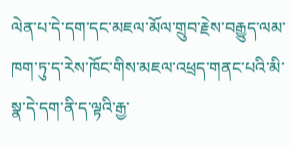ལེན་པ་དེ་དག་དང་མཇལ་མོལ་གྲུབ་རྗེས་བརྒྱུད་ལམ་ཁག་ཏུ་ད་རེས་ཁོང་གིས་མཇལ་འཕྲད་གནང་པའི་མི་སྣ་དེ་དག་ནི་ད་ལྟའི་རྒྱ་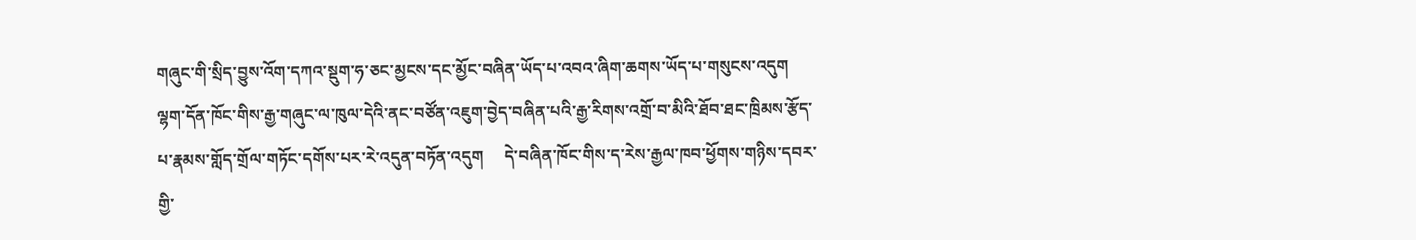གཞུང་གི་སྲིད་བྱུས་འོག་དཀའ་སྡུག་ཧ་ཅང་མྱངས་དང་མྱོང་བཞིན་ཡོད་པ་འབའ་ཞིག་ཆགས་ཡོད་པ་གསུངས་འདུག ལྷག་དོན་ཁོང་གིས་རྒྱ་གཞུང་ལ་ཁུལ་དེའི་ནང་བཙོན་འཇུག་བྱེད་བཞིན་པའི་རྒྱ་རིགས་འགྲོ་བ་མིའི་ཐོབ་ཐང་ཁྲིམས་རྩོད་པ་རྣམས་གློད་གྲོལ་གཏོང་དགོས་པར་རེ་འདུན་བཏོན་འདུག     དེ་བཞིན་ཁོང་གིས་ད་རེས་རྒྱལ་ཁབ་ཕྱོགས་གཉིས་དབར་གྱི་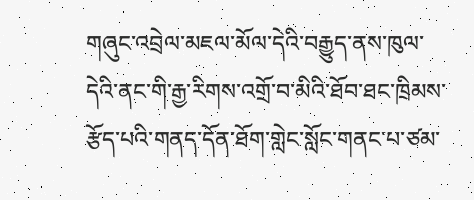གཞུང་འབྲེལ་མཇལ་མོལ་དེའི་བརྒྱུད་ནས་ཁུལ་དེའི་ནང་གི་རྒྱ་རིགས་འགྲོ་བ་མིའི་ཐོབ་ཐང་ཁྲིམས་རྩོད་པའི་གནད་དོན་ཐོག་གླེང་སློང་གནང་པ་ཙམ་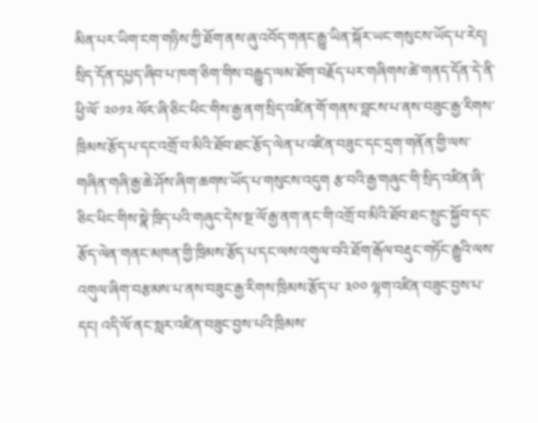མིན་པར་ཡིག་ངག་གཉིས་ཀྱི་ཐོག་ནས་ཞུ་འབོད་གནང་རྒྱུ་ཡིན་སྐོར་ཡང་གསུངས་ཡོད་པ་རེད། སྲིད་དོན་དཔྱད་ཞིབ་པ་ཁག་ཅིག་གིས་བརྒྱུད་ལམ་ཐོག་བརྗོད་པར་གཞིགས་ཚེ་གནད་དོན་དེ་ནི་ཕྱི་ལོ་ ༢༠༡༢ ལོར་ཞི་ཅིང་ཕིང་གིས་རྒྱ་ནག་སྲིད་འཛིན་གོ་གནས་བླངས་པ་ནས་བཟུང་རྒྱ་རིགས་ཁྲིམས་རྩོད་པ་དང་འགྲོ་བ་མིའི་ཐོབ་ཐང་རྩོད་ལེན་པ་འཛིན་བཟུང་དང་དྲག་གནོན་གྱི་ལས་གཞིན་གཞི་རྒྱ་ཆེ་ཤོས་ཞིག་ཆགས་ཡོད་པ་གསུངས་འདུག རྩ་བའི་རྒྱ་གཞུང་གི་སྲིད་འཛིན་ཞི་ཅིང་ཕིང་གིས་སྣེ་ཁྲིད་པའི་གཞུང་དེས་སྔ་ལོ་རྒྱ་ནག་ནང་གི་འགྲོ་བ་མིའི་ཐོབ་ཐང་སྲུང་སྐྱོབ་དང་རྩོད་ལེན་གནང་མཁན་གྱི་ཁྲིམས་རྩོད་པ་དང་ལས་འགུལ་བའི་ཐོག་རྒོལ་བརྡུང་གཏོང་རྒྱུའི་ལས་འགུལ་ཞིག་བརྩམས་པ་ནས་བཟུང་རྒྱ་རིགས་ཁྲིམས་རྩོད་པ་ ༣༠༠ ལྷག་འཛིན་བཟུང་བྱས་པ་དང། འདི་ལོ་ནང་སླར་འཛིན་བཟུང་བྱས་པའི་ཁྲིམས་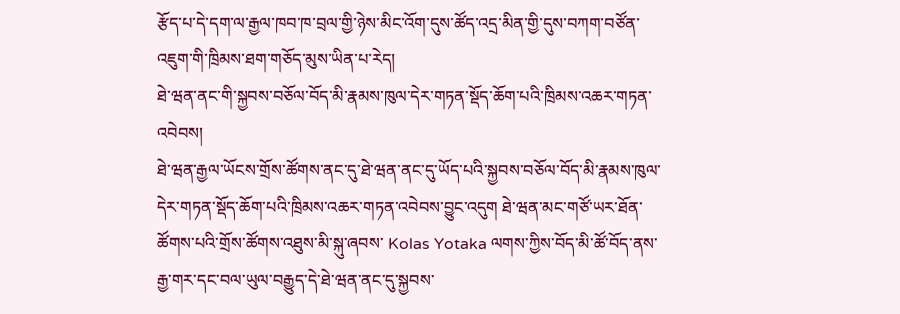རྩོད་པ་དེ་དག་ལ་རྒྱལ་ཁབ་ཁ་བྲལ་གྱི་ཉེས་མིང་འོག་དུས་ཚོད་འདྲ་མིན་གྱི་དུས་བཀག་བཙོན་འཇུག་གི་ཁྲིམས་ཐག་གཅོད་མུས་ཡིན་པ་རེད།
ཐེ་ཝན་ནང་གི་སྐྱབས་བཅོལ་བོད་མི་རྣམས་ཁུལ་དེར་གཏན་སྡོད་ཆོག་པའི་ཁྲིམས་འཆར་གཏན་འབེབས།
ཐེ་ཝན་རྒྱལ་ཡོངས་གྲོས་ཚོགས་ནང་དུ་ཐེ་ཝན་ནང་དུ་ཡོད་པའི་སྐྱབས་བཅོལ་བོད་མི་རྣམས་ཁུལ་དེར་གཏན་སྡོད་ཆོག་པའི་ཁྲིམས་འཆར་གཏན་འབེབས་བྱུང་འདུག ཐེ་ཝན་མང་གཙོ་ཡར་ཐོན་ཚོགས་པའི་གྲོས་ཚོགས་འཐུས་མི་སྐུ་ཞབས་ Kolas Yotaka ལགས་ཀྱིས་བོད་མི་ཚོ་བོད་ནས་རྒྱ་གར་དང་བལ་ཡུལ་བརྒྱུད་དེ་ཐེ་ཝན་ནང་དུ་སྐྱབས་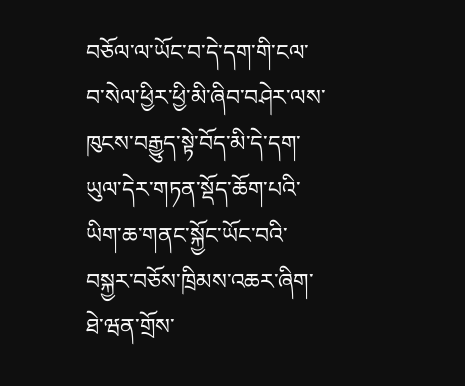བཅོལ་ལ་ཡོང་བ་དེ་དག་གི་ངལ་བ་སེལ་ཕྱིར་ཕྱི་མི་ཞིབ་བཤེར་ལས་ཁུངས་བརྒྱུད་སྟེ་བོད་མི་དེ་དག་ཡུལ་དེར་གཏན་སྡོད་ཆོག་པའི་ཡིག་ཆ་གནང་སྐྱོང་ཡོང་བའི་བསྐྱར་བཅོས་ཁྲིམས་འཆར་ཞིག་ཐེ་ཝན་གྲོས་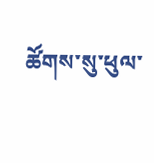ཚོགས་སུ་ཕུལ་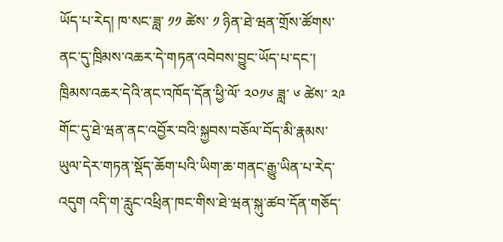ཡོད་པ་རེད། ཁ་སང་ཟླ་ ༡༡ ཚེས་ ༡ ཉིན་ཐེ་ཝན་གྲོས་ཚོགས་ནང་དུ་ཁྲིམས་འཆར་དེ་གཏན་འབེབས་བྱུང་ཡོད་པ་དང་། ཁྲིམས་འཆར་དེའི་ནང་འཁོད་དོན་ཕྱི་ལོ་ ༢༠༡༦ ཟླ་ ༦ ཚེས་ ༢༩ གོང་དུ་ཐེ་ཝན་ནང་འབྱོར་བའི་སྐྱབས་བཅོལ་བོད་མི་རྣམས་ཡུལ་དེར་གཏན་སྡོད་ཆོག་པའི་ཡིག་ཆ་གནང་རྒྱུ་ཡིན་པ་རེད་འདུག འདི་ག་རླུང་འཕྲིན་ཁང་གིས་ཐེ་ཝན་སྐུ་ཚབ་དོན་གཅོད་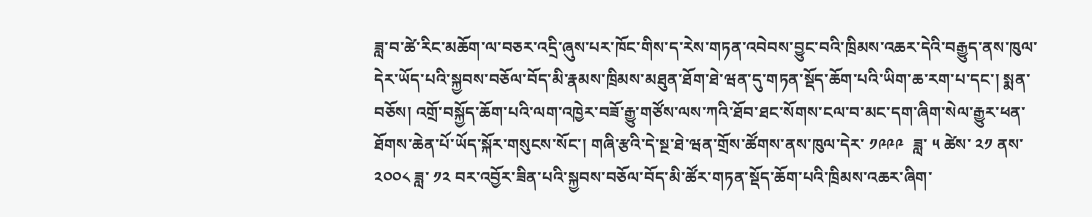ཟླ་བ་ཚེ་རིང་མཆོག་ལ་བཅར་འདྲི་ཞུས་པར་ཁོང་གིས་ད་རེས་གཏན་འབེབས་བྱུང་བའི་ཁྲིམས་འཆར་དེའི་བརྒྱུད་ནས་ཁུལ་དེར་ཡོད་པའི་སྐྱབས་བཅོལ་བོད་མི་རྣམས་ཁྲིམས་མཐུན་ཐོག་ཐེ་ཝན་དུ་གཏན་སྡོད་ཆོག་པའི་ཡིག་ཆ་རག་པ་དང་། སྨན་བཅོས། འགྲོ་བསྐྱོད་ཆོག་པའི་ལག་འཁྱེར་བཟོ་རྒྱུ་གཙོས་ལས་ཀའི་ཐོབ་ཐང་སོགས་ངལ་བ་མང་དག་ཞིག་སེལ་རྒྱུར་ཕན་ཐོགས་ཆེན་པོ་ཡོད་སྐོར་གསུངས་སོང་། གཞི་རྩའི་དེ་སྔ་ཐེ་ཝན་གྲོས་ཚོགས་ནས་ཁུལ་དེར་ ༡༩༩༩  ཟླ་ ༥ ཚེས་ ༢༡ ནས་ ༢༠༠༨ ཟླ་ ༡༢ བར་འབྱོར་ཟིན་པའི་སྐྱབས་བཅོལ་བོད་མི་ཚོར་གཏན་སྡོད་ཆོག་པའི་ཁྲིམས་འཆར་ཞིག་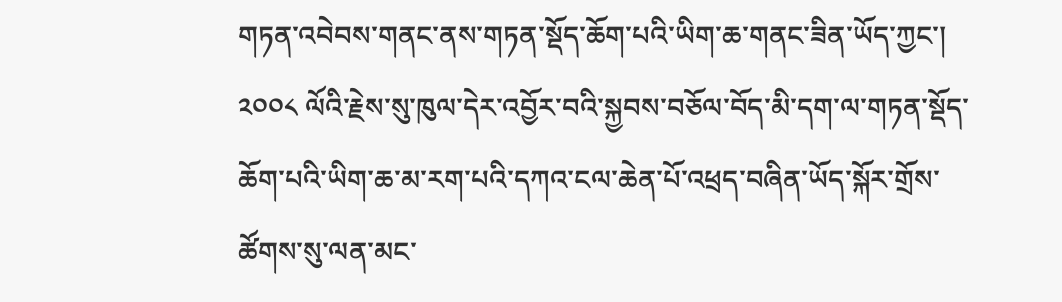གཏན་འབེབས་གནང་ནས་གཏན་སྡོད་ཆོག་པའི་ཡིག་ཆ་གནང་ཟིན་ཡོད་ཀྱང་།  ༢༠༠༨ ལོའི་རྗེས་སུ་ཁུལ་དེར་འབྱོར་བའི་སྐྱབས་བཅོལ་བོད་མི་དག་ལ་གཏན་སྡོད་ཆོག་པའི་ཡིག་ཆ་མ་རག་པའི་དཀའ་ངལ་ཆེན་པོ་འཕྲད་བཞིན་ཡོད་སྐོར་གྲོས་ཚོགས་སུ་ལན་མང་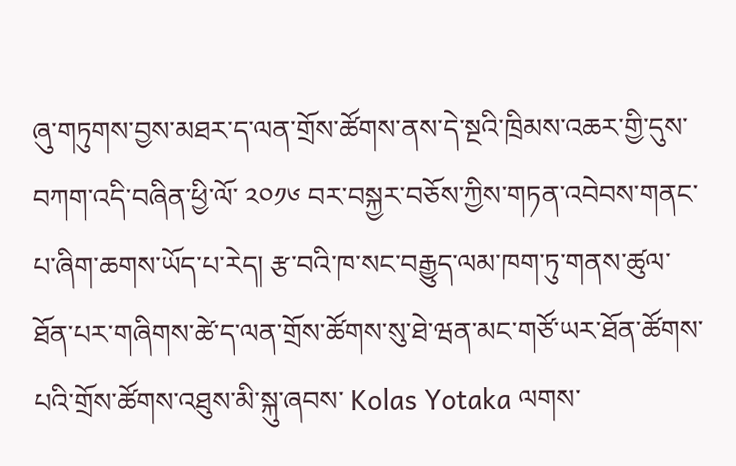ཞུ་གཏུགས་བྱས་མཐར་ད་ལན་གྲོས་ཚོགས་ནས་དེ་སྔའི་ཁྲིམས་འཆར་གྱི་དུས་བཀག་འདི་བཞིན་ཕྱི་ལོ་ ༢༠༡༦ བར་བསྐྱར་བཅོས་ཀྱིས་གཏན་འབེབས་གནང་པ་ཞིག་ཆགས་ཡོད་པ་རེད། རྩ་བའི་ཁ་སང་བརྒྱུད་ལམ་ཁག་ཏུ་གནས་ཚུལ་ཐོན་པར་གཞིགས་ཚེ་ད་ལན་གྲོས་ཚོགས་སུ་ཐེ་ཝན་མང་གཙོ་ཡར་ཐོན་ཚོགས་པའི་གྲོས་ཚོགས་འཐུས་མི་སྐུ་ཞབས་ Kolas Yotaka ལགས་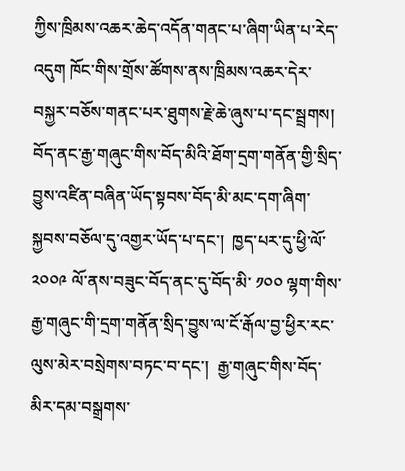ཀྱིས་ཁྲིམས་འཆར་ཆེད་འདོན་གནང་པ་ཞིག་ཡིན་པ་རེད་འདུག ཁོང་གིས་གྲོས་ཚོགས་ནས་ཁྲིམས་འཆར་དེར་བསྐྱར་བཅོས་གནང་པར་ཐུགས་རྗེ་ཆེ་ཞུས་པ་དང་སྦྲགས། བོད་ནང་རྒྱ་གཞུང་གིས་བོད་མིའི་ཐོག་དྲག་གནོན་གྱི་སྲིད་བྱུས་འཛིན་བཞིན་ཡོད་སྟབས་བོད་མི་མང་དག་ཞིག་སྐྱབས་བཅོལ་དུ་འགྱར་ཡོད་པ་དང་།  ཁྱད་པར་དུ་ཕྱི་ལོ་ ༢༠༠༩ ལོ་ནས་བཟུང་བོད་ནང་དུ་བོད་མི་ ༡༠༠ ལྷག་གིས་རྒྱ་གཞུང་གི་དྲག་གནོན་སྲིད་བྱུས་ལ་ངོ་རྒོལ་བྱ་ཕྱིར་རང་ལུས་མེར་བསྲེགས་བཏང་བ་དང་།  རྒྱ་གཞུང་གིས་བོད་མིར་དམ་བསྒྲགས་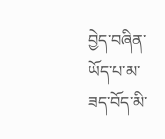བྱེད་བཞིན་ཡོད་པ་མ་ཟད་བོད་མི་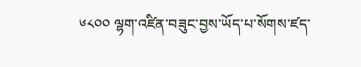༦༨༠༠ ལྷག་འཛིན་བཟུང་བྱས་ཡོད་པ་སོགས་ཛད་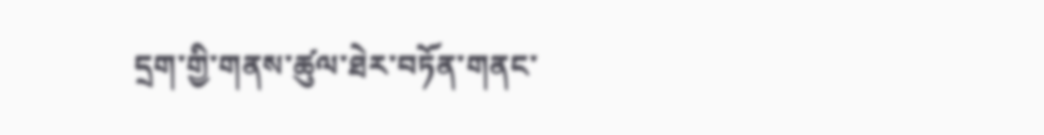དྲག་གྱི་གནས་ཚུལ་ཐེར་བཏོན་གནང་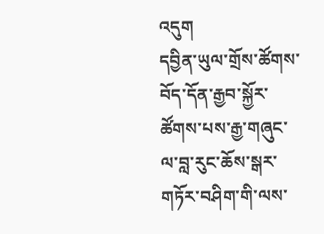འདུག
དབྱིན་ཡུལ་གྲོས་ཚོགས་བོད་དོན་རྒྱབ་སྐྱོར་ཚོགས་པས་རྒྱ་གཞུང་ལ་བླ་རུང་ཆོས་སྒར་གཏོར་བཤིག་གི་ལས་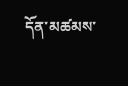དོན་མཚམས་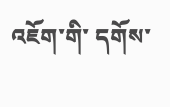འཇོག་གི་ དགོས་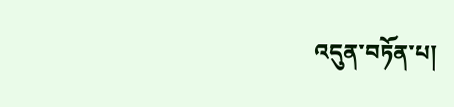འདུན་བཏོན་པ།